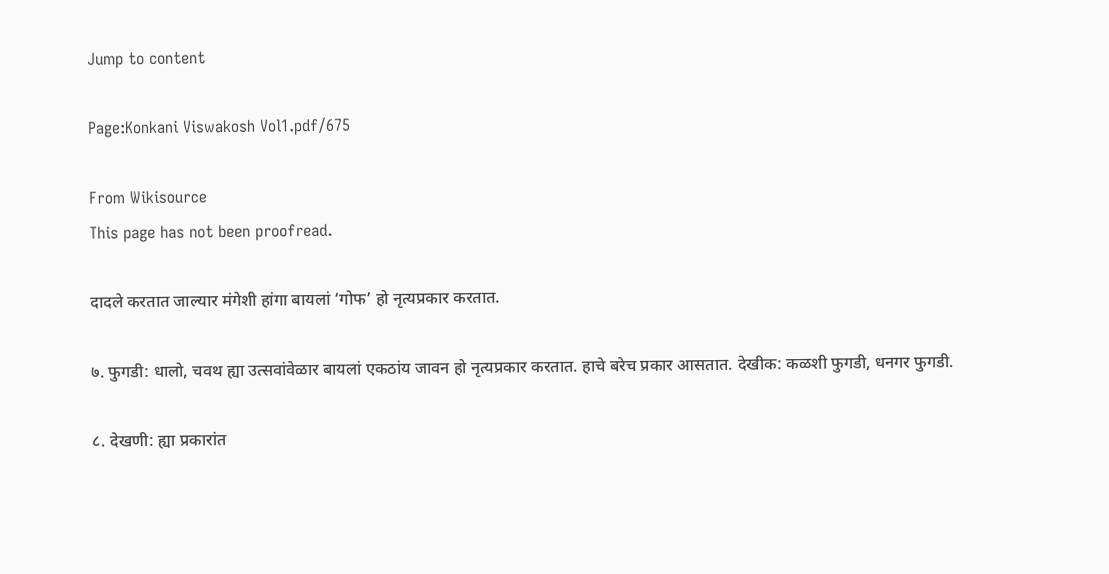Jump to content

Page:Konkani Viswakosh Vol1.pdf/675

From Wikisource
This page has not been proofread.

दादले करतात जाल्यार मंगेशी हांगा बायलां ‘गोफ’ हो नृत्यप्रकार करतात.

७. फुगडी: धालो, चवथ ह्या उत्सवांवेळार बायलां एकठांय जावन हो नृत्यप्रकार करतात. हाचे बरेच प्रकार आसतात. देखीक: कळशी फुगडी, धनगर फुगडी.

८. देखणी: ह्या प्रकारांत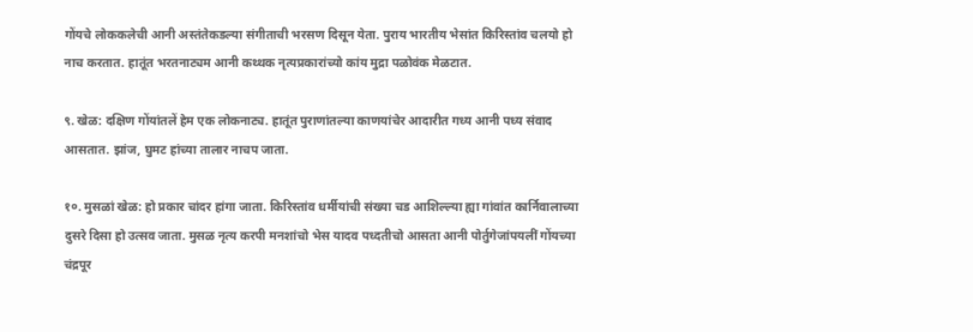गोंयचे लोककलेची आनी अस्तंतेकडल्या संगीताची भरसण दिसून येता. पुराय भारतीय भेसांत किरिस्तांव चलयो हो नाच करतात. हातूंत भरतनाट्यम आनी कथ्थक नृत्यप्रकारांच्यो कांय मुद्रा पळोवंक मेळटात.

९. खेळ: दक्षिण गोंयांतलें हेम एक लोकनाट्य. हातूंत पुराणांतल्या काणयांचेर आदारीत गध्य आनी पध्य संवाद आसतात. झांज, घुमट हांच्या तालार नाचप जाता.

१०. मुसळां खेळ: हो प्रकार चांदर हांगा जाता. किरिस्तांव धर्मीयांची संख्या चड आशिल्ल्या ह्या गांवांत कार्निवालाच्या दुसरे दिसा हो उत्सव जाता. मुसळ नृत्य करपी मनशांचो भेस यादव पध्दतीचो आसता आनी पोर्तुगेजांपयलीं गोंयच्या चंद्रपूर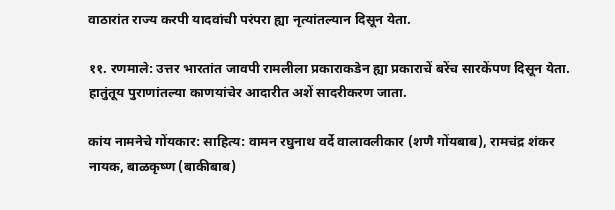वाठारांत राज्य करपी यादवांची परंपरा ह्या नृत्यांतल्यान दिसून येता.

११. रणमाले: उत्तर भारतांत जावपी रामलीला प्रकाराकडेन ह्या प्रकाराचें बरेंच सारकेंपण दिसून येता. हातुंतूय पुराणांतल्या काणयांचेर आदारीत अशें सादरीकरण जाता.

कांय नामनेचे गोंयकार: साहित्य: वामन रघुनाथ वर्दे वालावलीकार (शणै गोंयबाब), रामचंद्र शंकर नायक, बाळकृष्ण (बाकीबाब)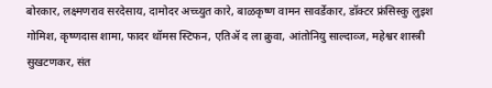बोरकार, लक्ष्मणराव सरदेसाय, दामोदर अच्च्युत कारे, बाळकृष्ण वामन सावर्डेकार, डॉक्टर फ्रंसिस्कु लुइश गोमिश, कृष्णदास शामा, फादर थॉमस स्टिफन, एतिॲ द ला क्रुवा, आंतोनियु साल्दाव्ज, महेश्वर शास्त्री सुखटणकर, संत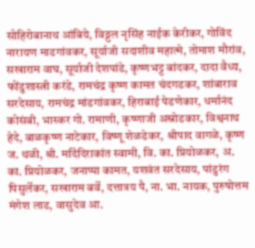सोहिरोबानाथ आंबिये, विठ्ठल नृसिंह नाईक केरीकर, गोविंद नारायण माडगांवकर, सूर्याजी सदाशीव महात्मे, तोमाश मौरांव, सखाराम वाघ, सूर्याजी देशपांडे, कृष्णभट्ट बांदकर, दादा वैध्य, फोंडुशास्त्री करंडे, रामचंद्र कृष्ण कामत चंदगडकर, शांबाराव सरदेसाय, रामचंद्र मांडगांवकर, हिराबाई पेडणेकार, धर्मानंद कोसंबी, भास्कर गो. रामाणी, कृष्णाजी अस्नोडकार, विश्वनाथ हेदे, बाळकृष्ण नाटेकार, विष्णू शेळडेकर, श्रीपाद वागळे, कृष्ण ज. थळी, श्री. मदिंदिराकांत स्वामी, वि. का. प्रियोळकर, अ. का. प्रियोळकर, जनाप्पा कामत, यशवंत सरदेसाय, पांडुरंग पिसुर्लेकर, सखाराम बर्वे, दत्तात्रय पै, ना. भा. नायक, पुरुषोत्तम मंगेश लाड, वासुदेव आ.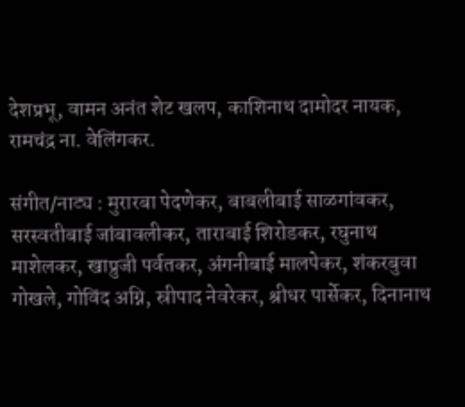देशप्रभू, वामन अनंत शेट खलप, काशिनाथ दामोदर नायक, रामचंद्र ना. वेलिंगकर.

संगीत/नाट्य : मुरारबा पेदणेकर, बाबलीबाई साळगांवकर, सरस्वतीबाई जांबावलीकर, ताराबाई शिरोडकर, रघुनाथ माशेलकर, खाप्रुजी पर्वतकर, अंगनीबाई मालपेकर, शंकरबुवा गोखले, गोविंद अग्नि, स्रीपाद नेवरेकर, श्रीधर पार्सेकर, दिनानाथ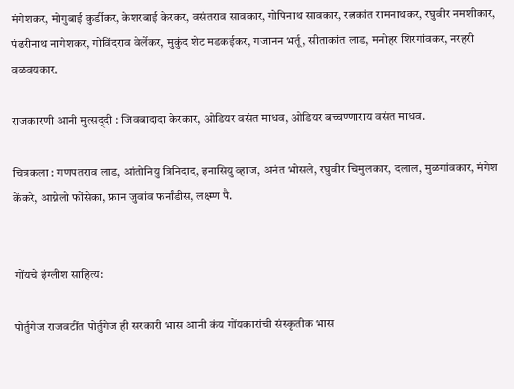मंगेशकर, मोगुबाई कुर्डीकर, केशरबाई केरकर, वसंतराव सावकार, गोपिनाथ सावकार, रत्नकांत रामनाथकर, रघुवीर नमशीकार, पंढरीनाथ नागेशकर, गोविंदराव वेर्लेकर, मुकुंद शेट मडकईकर, गजानन भर्तू, सीताकांत लाड, मनोहर शिरगांवकर, नरहरी वळवयकार.

राजकारणी आनी मुत्सद्‍दी : जिवबादादा केरकार, ओडियर वसंत माधव, ओडियर बच्चण्णाराय वसंत माधव.

चित्रकला : गणपतराव लाड, आंतोनियु त्रिनिदाद, इनासियु व्हाज, अनंत भोसले, रघुवीर चिमुलकार, दलाल, मुळगांवकार, मंगेश केंकरे, आग्नेलो फोंसेका, फ्रान जुवांव फर्नांडीस, लक्ष्म्ण पै.


गोंयचे इंग्लीश साहित्य:

पोर्तुगेज राजवटींत पोर्तुगेज ही सरकारी भास आनी कंय गोंयकारांची संस्कृतीक भास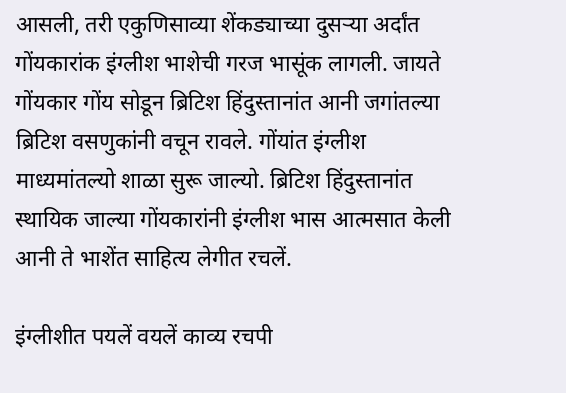आसली, तरी एकुणिसाव्या शेंकड्याच्या दुसर्‍या अर्दांत गोंयकारांक इंग्लीश भाशेची गरज भासूंक लागली. जायते गोंयकार गोंय सोडून ब्रिटिश हिंदुस्तानांत आनी जगांतल्या ब्रिटिश वसणुकांनी वचून रावले. गोंयांत इंग्लीश माध्यमांतल्यो शाळा सुरू जाल्यो. ब्रिटिश हिंदुस्तानांत स्थायिक जाल्या गोंयकारांनी इंग्लीश भास आत्मसात केली आनी ते भाशेंत साहित्य लेगीत रचलें.

इंग्लीशीत पयलें वयलें काव्य रचपी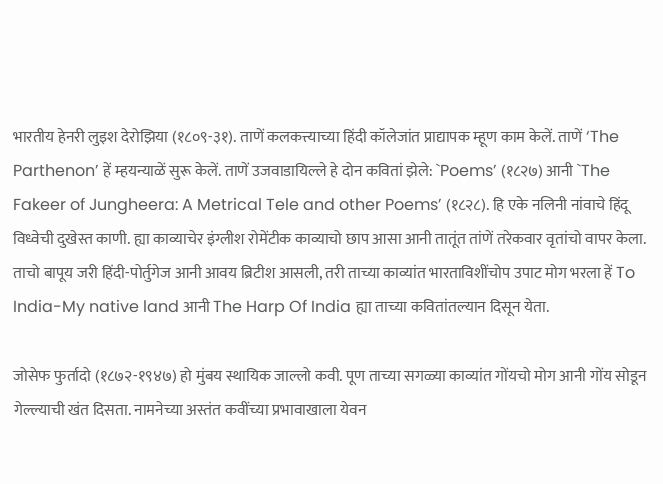भारतीय हेनरी लुइश देरोझिया (१८०९-३१). ताणें कलकत्त्याच्या हिंदी कॉलेजांत प्राद्यापक म्हूण काम केलें. ताणें ‘The Parthenon’ हें म्हयन्याळें सुरू केलें. ताणें उजवाडायिल्ले हे दोन कवितां झेले: `Poems’ (१८२७) आनी `The Fakeer of Jungheera: A Metrical Tele and other Poems’ (१८२८). हि एके नलिनी नांवाचे हिंदू विध्वेची दुखेस्त काणी. ह्या काव्याचेर इंग्लीश रोमेंटीक काव्याचो छाप आसा आनी तातूंत तांणें तरेकवार वृतांचो वापर केला. ताचो बापूय जरी हिंदी-पोर्तुगेज आनी आवय ब्रिटीश आसली, तरी ताच्या काव्यांत भारताविशींचोप उपाट मोग भरला हें To India-My native land आनी The Harp Of India ह्या ताच्या कवितांतल्यान दिसून येता.

जोसेफ फुर्तादो (१८७२-१९४७) हो मुंबय स्थायिक जाल्लो कवी. पूण ताच्या सगळ्या काव्यांत गोंयचो मोग आनी गोंय सोडून गेल्ल्याची खंत दिसता. नामनेच्या अस्तंत कवींच्या प्रभावाखाला येवन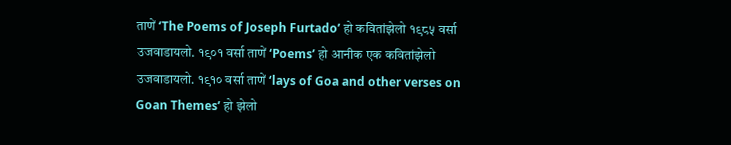ताणें ‘The Poems of Joseph Furtado’ हो कवितांझेलो १९८५ वर्सा उजवाडायलो. १९०१ वर्सा ताणें ‘Poems’ हो आनीक एक कवितांझेलो उजवाडायलो. १९१० वर्सा ताणें ‘lays of Goa and other verses on Goan Themes’ हो झेलो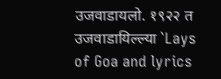उजवाडायलो. १९२२ त उजवाडायिल्ल्या `Lays of Goa and lyrics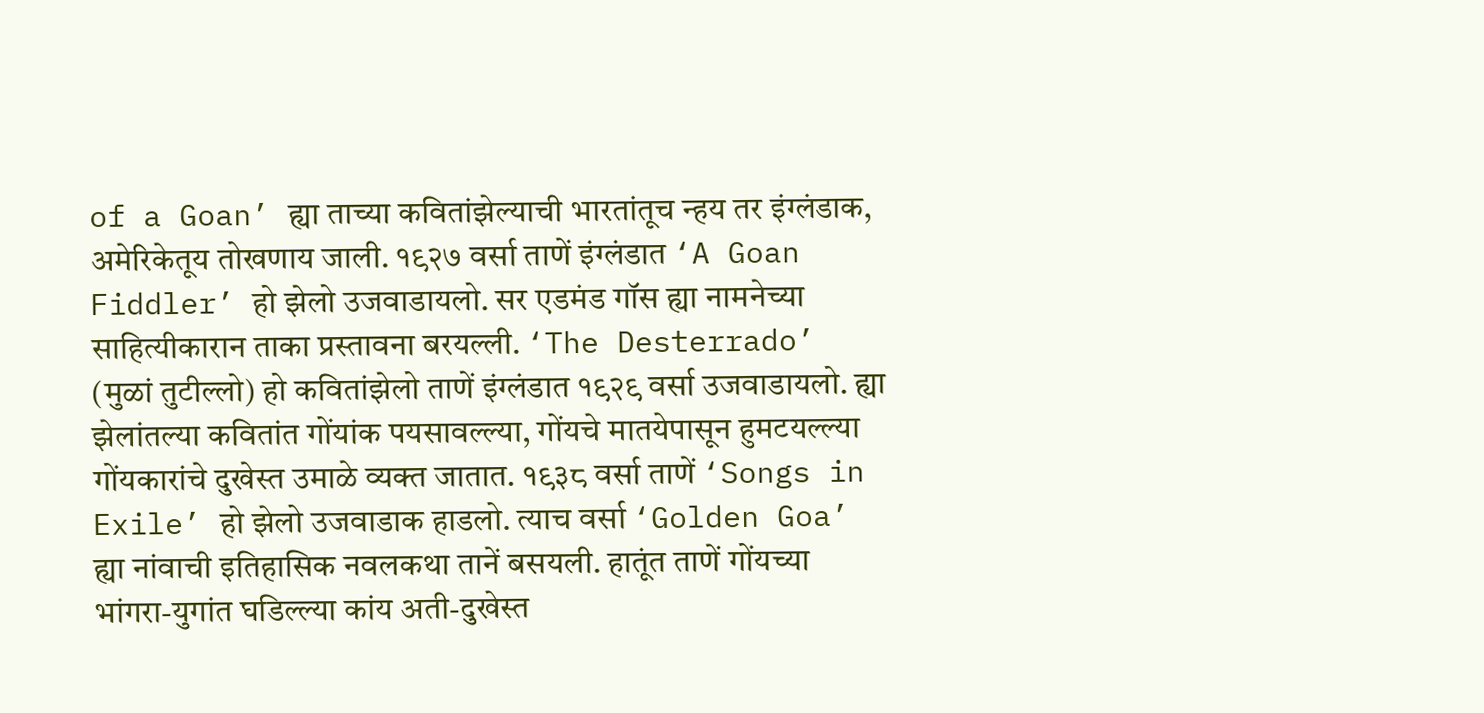of a Goan’ ह्या ताच्या कवितांझेल्याची भारतांतूच न्हय तर इंग्लंडाक, अमेरिकेतूय तोखणाय जाली. १९२७ वर्सा ताणें इंग्लंडात ‘A Goan Fiddler’ हो झेलो उजवाडायलो. सर एडमंड गॉस ह्या नामनेच्या साहित्यीकारान ताका प्रस्तावना बरयल्ली. ‘The Desterrado’ (मुळां तुटील्लो) हो कवितांझेलो ताणें इंग्लंडात १९२९ वर्सा उजवाडायलो. ह्या झेलांतल्या कवितांत गोंयांक पयसावल्ल्या, गोंयचे मातयेपासून हुमटयल्ल्या गोंयकारांचे दुखेस्त उमाळे व्यक्त जातात. १९३८ वर्सा ताणें ‘Songs in Exile’ हो झेलो उजवाडाक हाडलो. त्याच वर्सा ‘Golden Goa’ ह्या नांवाची इतिहासिक नवलकथा तानें बसयली. हातूंत ताणें गोंयच्या भांगरा-युगांत घडिल्ल्या कांय अती-दुखेस्त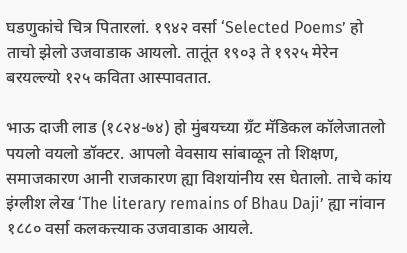घडणुकांचे चित्र पितारलां. १९४२ वर्सा ‘Selected Poems’ हो ताचो झेलो उजवाडाक आयलो. तातूंत १९०३ ते १९२५ मेरेन बरयल्ल्यो १२५ कविता आस्पावतात.

भाऊ दाजी लाड (१८२४-७४) हो मुंबयच्या ग्रॅंट मॅडिकल कॉलेजातलो पयलो वयलो डॉक्टर. आपलो वेवसाय सांबाळून तो शिक्षण, समाजकारण आनी राजकारण ह्या विशयांनीय रस घेतालो. ताचे कांय इंग्लीश लेख ‘The literary remains of Bhau Daji’ ह्या नांवान १८८० वर्सा कलकत्त्याक उजवाडाक आयले.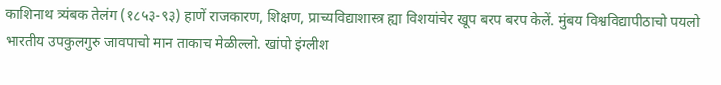काशिनाथ त्र्यंबक तेलंग (१८५३-९३) हाणें राजकारण, शिक्षण, प्राच्यविद्याशास्त्र ह्या विशयांचेर खूप बरप बरप केलें. मुंबय विश्वविद्यापीठाचो पयलो भारतीय उपकुलगुरु जावपाचो मान ताकाच मेळील्लो. खांपो इंग्लीश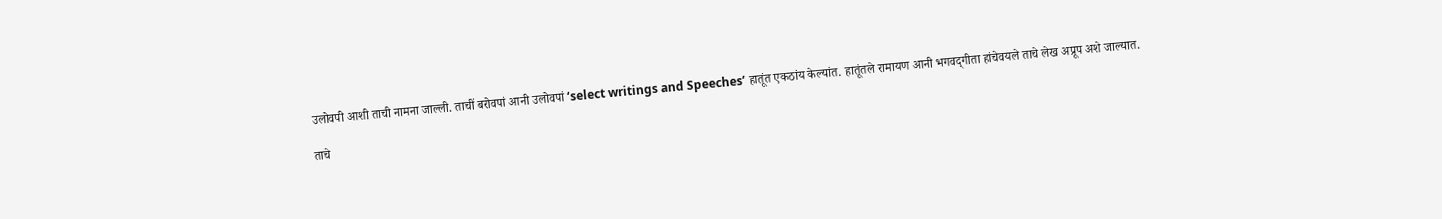उलोवपी आशी ताची नामना जाल्ली. ताचीं बरोवपां आनी उलोवपां ‘select writings and Speeches’ हातूंत एकठांय केल्यांत. हातूंतले रामायण आनी भगवद्‍गीता हांचेवयले ताचे लेख अप्रूप अशे जाल्यात.

ताचे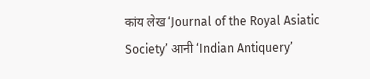कांय लेख ‘Journal of the Royal Asiatic Society’ आनी ‘Indian Antiquery’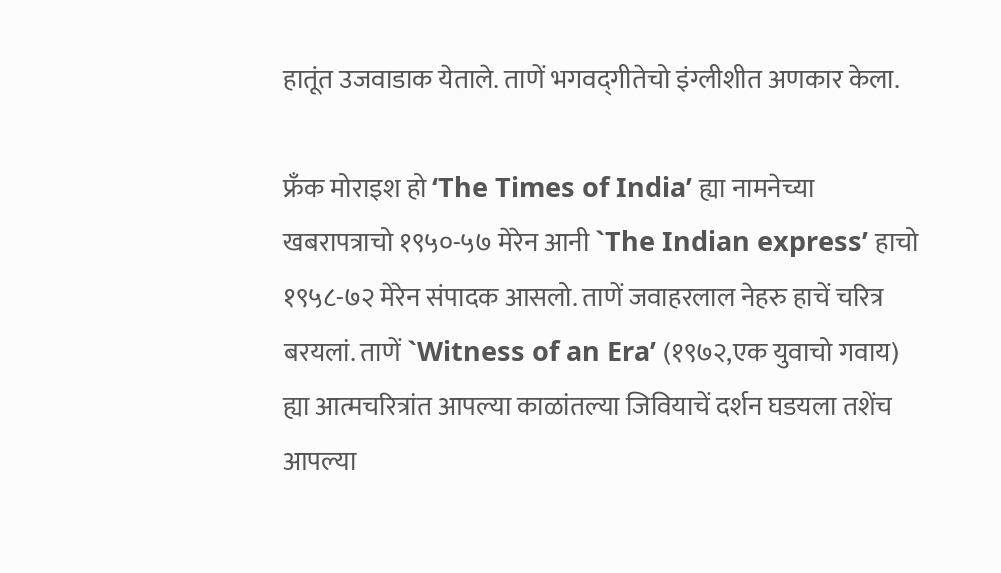हातूंत उजवाडाक येताले. ताणें भगवद्‍गीतेचो इंग्लीशीत अणकार केला.

फ्रॅंक मोराइश हो ‘The Times of India’ ह्या नामनेच्या खबरापत्राचो १९५०-५७ मेरेन आनी `The Indian express’ हाचो १९५८-७२ मेरेन संपादक आसलो. ताणें जवाहरलाल नेहरु हाचें चरित्र बरयलां. ताणें `Witness of an Era’ (१९७२,एक युवाचो गवाय) ह्या आत्मचरित्रांत आपल्या काळांतल्या जिवियाचें दर्शन घडयला तशेंच आपल्या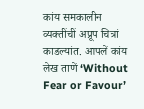कांय समकालीन व्यक्तींचीं अप्रूप चित्रां काडल्यांत. आपलें कांय लेख ताणें ‘Without Fear or Favour’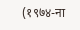(१९७४-ना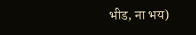भीड, ना भय)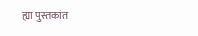ह्या पुस्तकांत